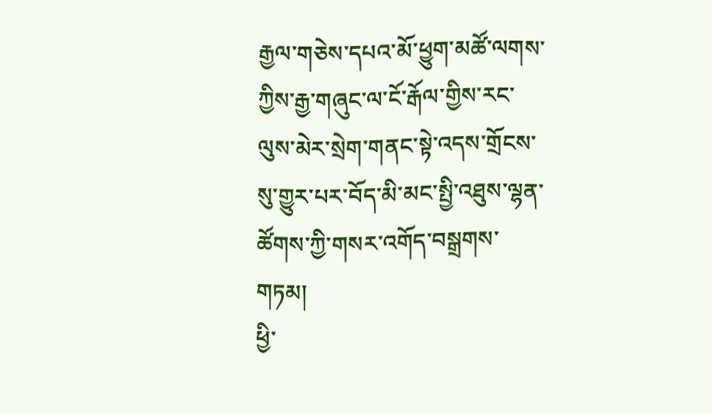རྒྱལ་གཅེས་དཔའ་མོ་ཕྱུག་མཚོ་ལགས་ཀྱིས་རྒྱ་གཞུང་ལ་ངོ་རྒོལ་གྱིས་རང་ལུས་མེར་སྲེག་གནང་སྟེ་འདས་གྲོངས་སུ་གྱུར་པར་བོད་མི་མང་སྤྱི་འཐུས་ལྷན་ཚོགས་ཀྱི་གསར་འགོད་བསྒྲགས་གཏམ།
ཕྱི་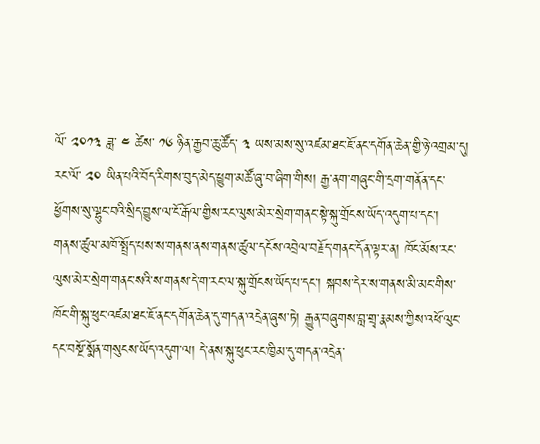ལོ་ ༢༠༡༣ ཟླ་ ༤ ཚེས་ ༡༦ ཉིན་རྒྱབ་ཆུ་ཚོད་ ༣ ཡས་མས་སུ་འཛམ་ཐང་ཇོ་ནང་དགོན་ཆེན་གྱི་ཉེ་འགྲམ་དུ། རང་ལོ་ ༢༠ ཡིན་པའི་བོད་རིགས་བུད་མེད་ཕྱུག་མཚོ་ཞུ་བ་ཞིག་གིས། རྒྱ་ནག་གཞུང་གི་དྲག་གནོན་དང་ཕྱོགས་སུ་ལྷུང་བའི་སྲིད་བྱུས་ལ་ངོ་རྒོལ་གྱིས་རང་ལུས་མེར་སྲེག་གནང་སྟེ་སྐུ་གྲོངས་ཡོད་འདུག་པ་དང་། གནས་ཚུལ་མཁོ་སྤྲོད་པས་ས་གནས་ནས་གནས་ཚུལ་དངོས་འབྲེལ་བརྗོད་གནང་དོན་ལྟར་ན། ཁོང་མོས་རང་ལུས་མེར་སྲེག་གནང་སའི་ས་གནས་དེ་ག་རང་ལ་སྐུ་གྲོངས་ཡོད་པ་དང་། སྐབས་དེར་ས་གནས་མི་མང་གིས་ཁོང་གི་སྐུ་ཕུང་འཛམ་ཐང་ཇོ་ནང་དགོན་ཆེན་དུ་གདན་འདྲེན་ཞུས་ཏེ། རྒྱུན་བཞུགས་བླ་གྲྭ་རྣམས་ཀྱིས་འཕོ་ལུང་དང་བསྔོ་སྨོན་གསུངས་ཡོད་འདུག་ལ། དེ་ནས་སྐུ་ཕུང་རང་ཁྱིམ་དུ་གདན་འདྲེན་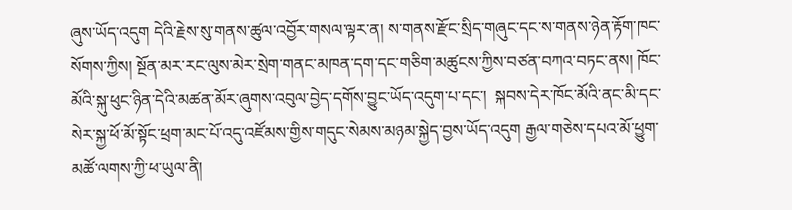ཞུས་ཡོད་འདུག དེའི་རྗེས་སུ་གནས་ཚུལ་འབྱོར་གསལ་ལྟར་ན། ས་གནས་རྫོང་སྲིད་གཞུང་དང་ས་གནས་ཉེན་རྟོག་ཁང་སོགས་ཀྱིས། སྔོན་མར་རང་ལུས་མེར་སྲེག་གནང་མཁན་དག་དང་གཅིག་མཚུངས་ཀྱིས་བཙན་བཀའ་བཏང་ནས། ཁོང་མོའི་སྐུ་ཕུང་ཉིན་དེའི་མཚན་མོར་ཞུགས་འབུལ་བྱེད་དགོས་བྱུང་ཡོད་འདུག་པ་དང་།  སྐབས་དེར་ཁོང་མོའི་ནང་མི་དང་སེར་སྐྱ་ཕོ་མོ་སྟོང་ཕྲག་མང་པོ་འདུ་འཛོམས་གྱིས་གདུང་སེམས་མཉམ་སྐྱེད་བྱས་ཡོད་འདུག རྒྱལ་གཅེས་དཔའ་མོ་ཕྱུག་མཚོ་ལགས་ཀྱི་ཕ་ཡུལ་ནི།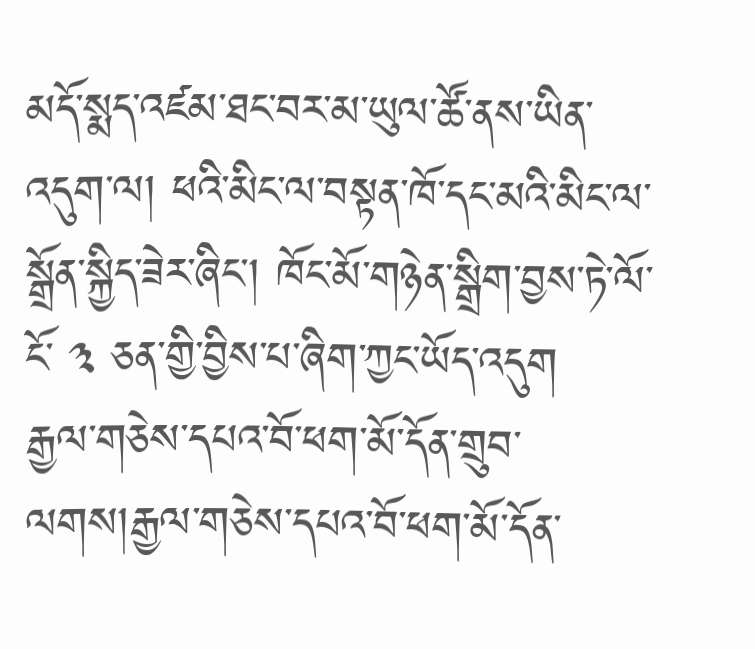མདོ་སྨད་འཛམ་ཐང་བར་མ་ཡུལ་ཚོ་ནས་ཡིན་འདུག་ལ། ཕའི་མིང་ལ་བསྟན་ཁོ་དང་མའི་མིང་ལ་སྒྲོན་སྐྱིད་ཟེར་ཞིང་། ཁོང་མོ་གཉེན་སྒྲིག་བྱས་ཏེ་ལོ་ངོ་ ༣ ཅན་གྱི་བྱིས་པ་ཞིག་ཀྱང་ཡོད་འདུག
རྒྱལ་གཅེས་དཔའ་བོ་ཕག་མོ་དོན་གྲུབ་ལགས།རྒྱལ་གཅེས་དཔའ་བོ་ཕག་མོ་དོན་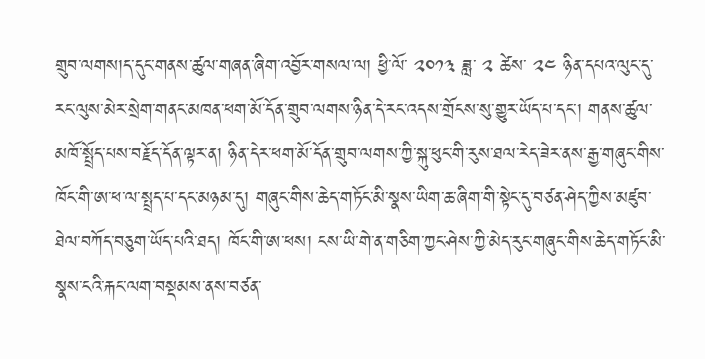གྲུབ་ལགས།ད་དུང་གནས་ཚུལ་གཞན་ཞིག་འབྱོར་གསལ་ལ། ཕྱི་ལོ་ ༢༠༡༣ ཟླ་ ༢ ཚེས་ ༢༤ ཉིན་དཔའ་ལུང་དུ་རང་ལུས་མེར་སྲེག་གནང་མཁན་ཕག་མོ་དོན་གྲུབ་ལགས་ཉིན་དེ་རང་འདས་གྲོངས་སུ་གྱུར་ཡོད་པ་དང་། གནས་ཚུལ་མཁོ་སྤྲོད་པས་བརྗོད་དོན་ལྟར་ན། ཉིན་དེར་ཕག་མོ་དོན་གྲུབ་ལགས་ཀྱི་སྐུ་ཕུང་གི་རུས་ཐལ་རེད་ཟེར་ནས་རྒྱ་གཞུང་གིས་ཁོང་གི་ཨ་ཕ་ལ་སྤྲད་པ་དང་མཉམ་དུ། གཞུང་གིས་ཆེད་གཏོང་མི་སྣས་ཡིག་ཆ་ཞིག་གི་སྟེང་དུ་བཙན་ཤེད་ཀྱིས་མཛུབ་ཐེལ་བཀོད་བཅུག་ཡོད་པའི་ཐད། ཁོང་གི་ཨ་ཕས། ངས་ཡི་གེ་ན་གཅིག་ཀྱང་ཤེས་ཀྱི་མེད་རུང་གཞུང་གིས་ཆེད་གཏོང་མི་སྣས་ངའི་རྐང་ལག་བསྡམས་ནས་བཙན་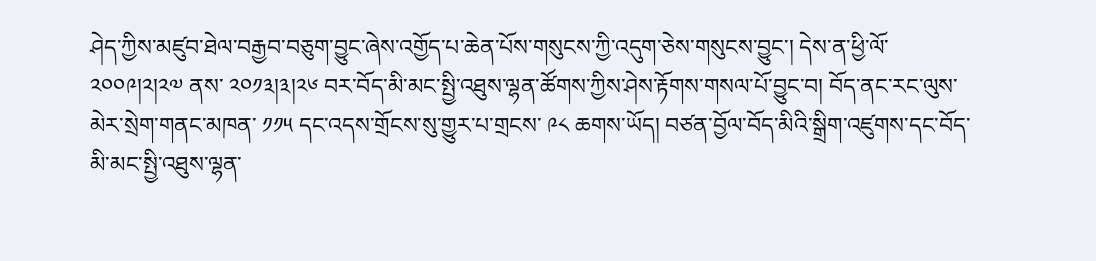ཤེད་ཀྱིས་མཛུབ་ཐེལ་བརྒྱབ་བཅུག་བྱུང་ཞེས་འགྱོད་པ་ཆེན་པོས་གསུངས་ཀྱི་འདུག་ཅེས་གསུངས་བྱུང་། དེས་ན་ཕྱི་ལོ་༢༠༠༩།༢།༢༧ ནས་ ༢༠༡༣།༣།༢༦ བར་བོད་མི་མང་སྤྱི་འཐུས་ལྷན་ཚོགས་ཀྱིས་ཤེས་རྟོགས་གསལ་པོ་བྱུང་བ། བོད་ནང་རང་ལུས་མེར་སྲེག་གནང་མཁན་ ༡༡༥ དང་འདས་གྲོངས་སུ་གྱུར་པ་གྲངས་ ༩༨ ཆགས་ཡོད། བཙན་བྱོལ་བོད་མིའི་སྒྲིག་འཛུགས་དང་བོད་མི་མང་སྤྱི་འཐུས་ལྷན་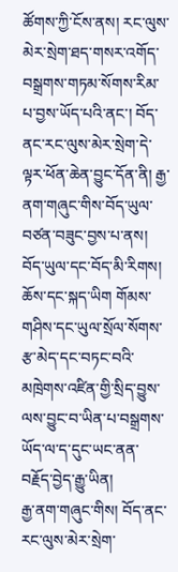ཚོགས་ཀྱི་ངོས་ནས། རང་ལུས་མེར་སྲེག་ཐད་གསར་འགོད་བསྒྲགས་གཏམ་སོགས་རིམ་པ་བྱས་ཡོད་པའི་ནང་། བོད་ནང་རང་ལུས་མེར་སྲེག་དེ་ལྟར་ཕོན་ཆེན་བྱུང་དོན་ནི། རྒྱ་ནག་གཞུང་གིས་བོད་ཡུལ་བཙན་བཟུང་བྱས་པ་ནས། བོད་ཡུལ་དང་བོད་མི་རིགས། ཆོས་དང་སྐད་ཡིག གོམས་གཤིས་དང་ཡུལ་སྲོལ་སོགས་རྩ་མེད་དང་བཏང་བའི་མཁྲེགས་འཛིན་གྱི་སྲིད་བྱུས་ལས་བྱུང་བ་ཡིན་པ་བསྒྲགས་ཡོད་ལ་ད་དུང་ཡང་ནན་བརྗོད་བྱེད་རྒྱུ་ཡིན།
རྒྱ་ནག་གཞུང་གིས། བོད་ནང་རང་ལུས་མེར་སྲེག་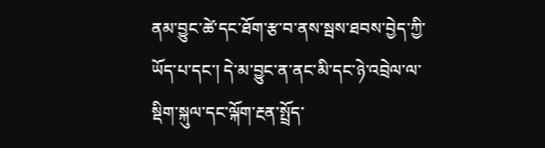ནམ་བྱུང་ཚེ་དང་ཐོག་རྩ་བ་ནས་སྦས་ཐབས་བྱེད་ཀྱི་ཡོད་པ་དང་། དེ་མ་བྱུང་ན་ནང་མི་དང་ཉེ་འབྲེལ་ལ་སྡིག་སྐུལ་དང་ལྐོག་རྔན་སྤྲོད་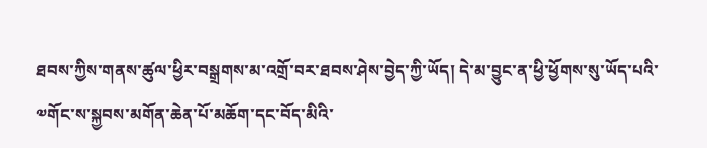ཐབས་ཀྱིས་གནས་ཚུལ་ཕྱིར་བསྒྲགས་མ་འགྲོ་བར་ཐབས་ཤེས་བྱེད་ཀྱི་ཡོད། དེ་མ་བྱུང་ན་ཕྱི་ཕྱོགས་སུ་ཡོད་པའི་༧གོང་ས་སྐྱབས་མགོན་ཆེན་པོ་མཆོག་དང་བོད་མིའི་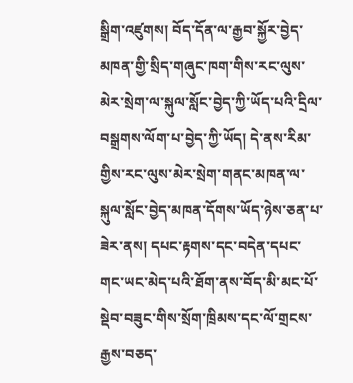སྒྲིག་འཛུགས། བོད་དོན་ལ་རྒྱབ་སྐྱོར་བྱེད་མཁན་གྱི་སྲིད་གཞུང་ཁག་གིས་རང་ལུས་མེར་སྲེག་ལ་སྐུལ་སློང་བྱེད་ཀྱི་ཡོད་པའི་དྲིལ་བསྒྲགས་ལོག་པ་བྱེད་ཀྱི་ཡོད། དེ་ནས་རིམ་གྱིས་རང་ལུས་མེར་སྲེག་གནང་མཁན་ལ་སྐུལ་སློང་བྱེད་མཁན་དོགས་ཡོད་ཉེས་ཅན་པ་ཟེར་ནས། དཔང་རྟགས་དང་བདེན་དཔང་གང་ཡང་མེད་པའི་ཐོག་ནས་བོད་མི་མང་པོ་སྡེབ་བཟུང་གིས་སྲོག་ཁྲིམས་དང་ལོ་གྲངས་རྒྱས་བཅད་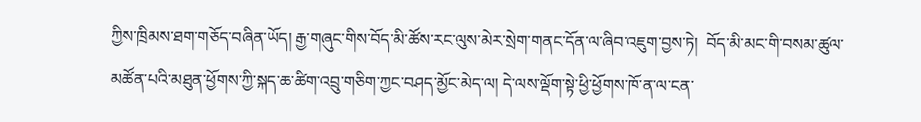ཀྱིས་ཁྲིམས་ཐག་གཅོད་བཞིན་ཡོད། རྒྱ་གཞུང་གིས་བོད་མི་ཚོས་རང་ལུས་མེར་སྲེག་གནང་དོན་ལ་ཞིབ་འཇུག་བྱས་ཏེ།  བོད་མི་མང་གི་བསམ་ཚུལ་མཚོན་པའི་མཐུན་ཕྱོགས་ཀྱི་སྐད་ཆ་ཚིག་འབྲུ་གཅིག་ཀྱང་བཤད་མྱོང་མེད་ལ། དེ་ལས་ལྡོག་སྟེ་ཕྱི་ཕྱོགས་ཁོ་ན་ལ་ངན་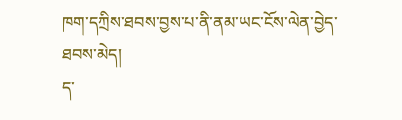ཁག་དཀྲིས་ཐབས་བྱས་པ་ནི་ནམ་ཡང་ངོས་ལེན་བྱེད་ཐབས་མེད།
ད་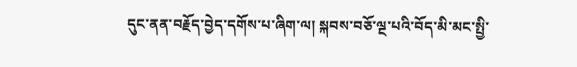དུང་ནན་བརྗོད་བྱེད་དགོས་པ་ཞིག་ལ། སྐབས་བཅོ་ལྔ་པའི་བོད་མི་མང་སྤྱི་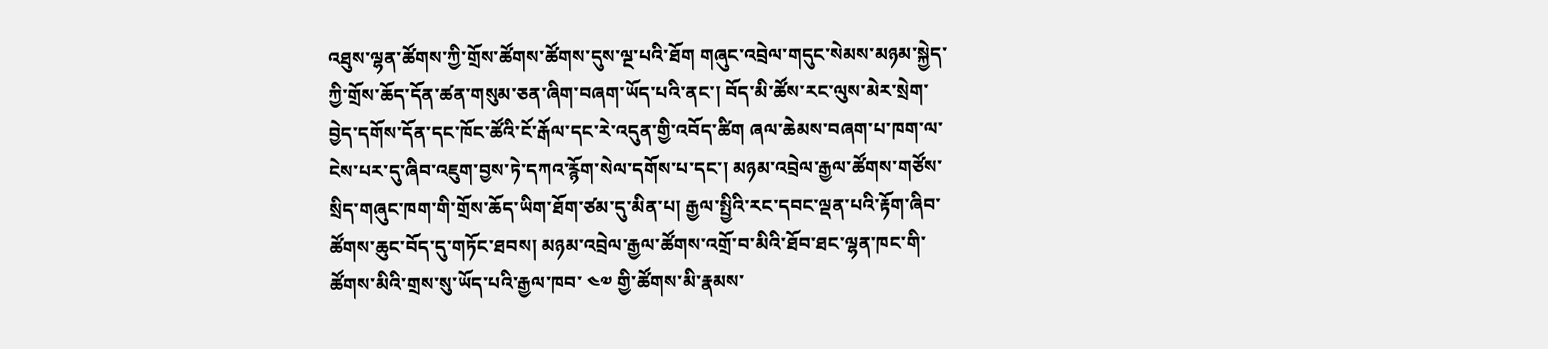འཐུས་ལྷན་ཚོགས་ཀྱི་གྲོས་ཚོགས་ཚོགས་དུས་ལྔ་པའི་ཐོག གཞུང་འབྲེལ་གདུང་སེམས་མཉམ་སྐྱེད་ཀྱི་གྲོས་ཆོད་དོན་ཚན་གསུམ་ཅན་ཞིག་བཞག་ཡོད་པའི་ནང་། བོད་མི་ཚོས་རང་ལུས་མེར་སྲེག་བྱེད་དགོས་དོན་དང་ཁོང་ཚོའི་ངོ་རྒོལ་དང་རེ་འདུན་གྱི་འབོད་ཚིག ཞལ་ཆེམས་བཞག་པ་ཁག་ལ་ངེས་པར་དུ་ཞིབ་འཇུག་བྱས་ཏེ་དཀའ་རྙོག་སེལ་དགོས་པ་དང་། མཉམ་འབྲེལ་རྒྱལ་ཚོགས་གཙོས་སྲིད་གཞུང་ཁག་གི་གྲོས་ཆོད་ཡིག་ཐོག་ཙམ་དུ་མིན་པ། རྒྱལ་སྤྱིའི་རང་དབང་ལྡན་པའི་རྟོག་ཞིབ་ཚོགས་ཆུང་བོད་དུ་གཏོང་ཐབས། མཉམ་འབྲེལ་རྒྱལ་ཚོགས་འགྲོ་བ་མིའི་ཐོབ་ཐང་ལྷན་ཁང་གི་ཚོགས་མིའི་གྲས་སུ་ཡོད་པའི་རྒྱལ་ཁབ་ ༤༧ གྱི་ཚོགས་མི་རྣམས་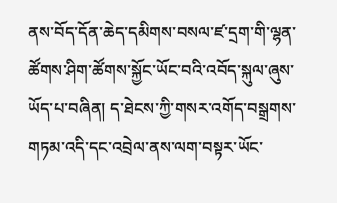ནས་བོད་དོན་ཆེད་དམིགས་བསལ་ཛ་དྲག་གི་ལྷན་ཚོགས་ཤིག་ཚོགས་སྐྱོང་ཡོང་བའི་འབོད་སྐུལ་ཞུས་ཡོད་པ་བཞིན། ད་ཐེངས་ཀྱི་གསར་འགོད་བསྒྲགས་གཏམ་འདི་དང་འབྲེལ་ནས་ལག་བསྟར་ཡོང་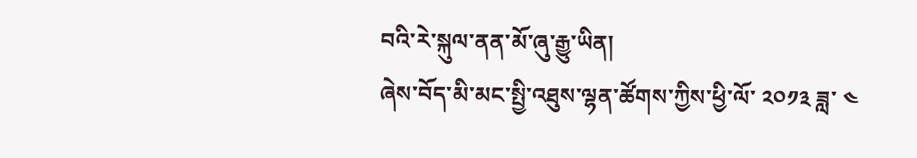བའི་རེ་སྐུལ་ནན་མོ་ཞུ་རྒྱུ་ཡིན།
ཞེས་བོད་མི་མང་སྤྱི་འཐུས་ལྷན་ཚོགས་ཀྱིས་ཕྱི་ལོ་ ༢༠༡༣ ཟླ་ ༤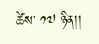ཚེས་ ༡༧ ཉིན།།